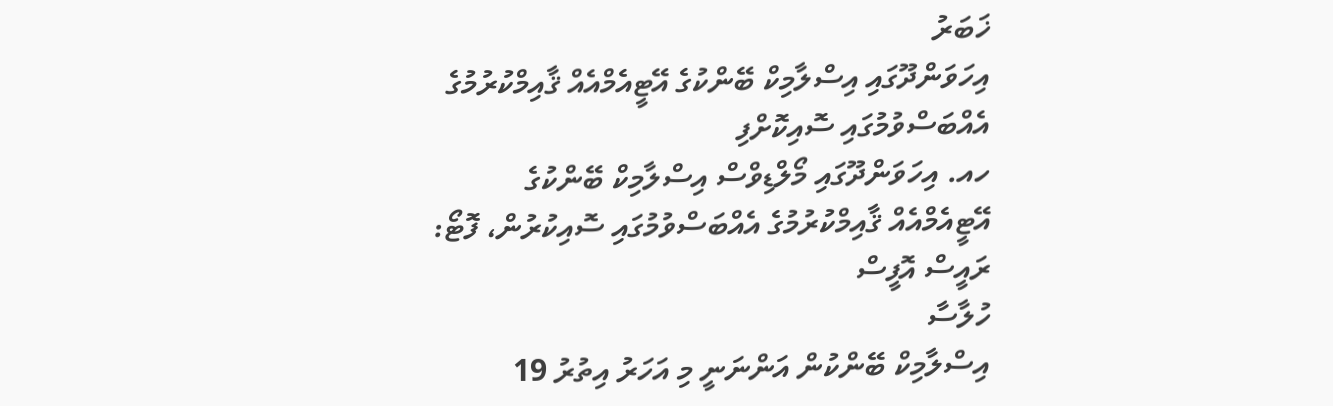ޚަބަރު
އިހަވަންދޫގައި އިސްލާމިކް ބޭންކުގެ އޭޓީއެމްއެއް ޤާއިމްކުރުމުގެ އެއްބަސްވުމުގައި ސޮއިކޮށްފި
ހއ. އިހަވަންދޫގައި މޯލްޑިވްސް އިސްލާމިކް ބޭންކުގެ އޭޓީއެމްއެއް ޤާއިމްކުރުމުގެ އެއްބަސްވުމުގައި ސޮއިކުރުން، ފޮޓޯ: ރައީސް އޮފީސް
ހުލާސާ
އިސްލާމިކް ބޭންކުން އަންނަނީ މި އަހަރު އިތުރު 19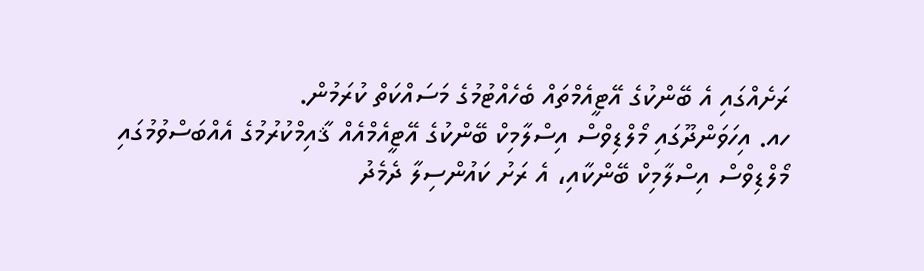ރަށެއްގައި އެ ބޭންކުގެ އޭޓީއެމްތައް ބެހެއްޓުމުގެ މަސައްކަތް ކުރަމުން.
ހއ. އިހަވަންދޫގައި މޯލްޑިވްސް އިސްލާމިކް ބޭންކުގެ އޭޓީއެމްއެއް ޤާއިމްކުރުމުގެ އެއްބަސްވުމުގައި މޯލްޑިވްސް އިސްލާމިކް ބޭންކާއި، އެ ރަށު ކައުންސިލާ ދެމެދު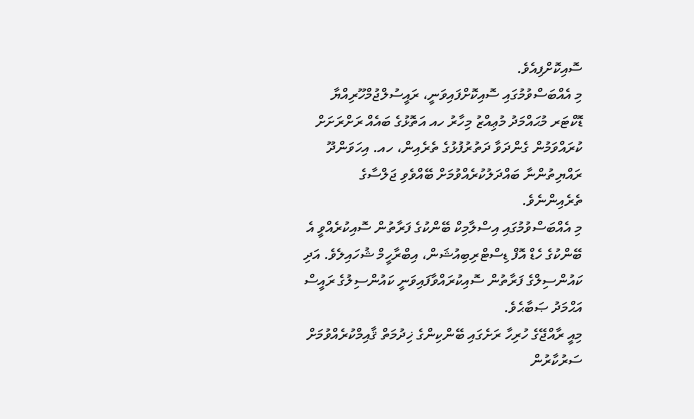ސޮއިކޮށްފިއެވެ.
މި އެއްބަސްވުމުގައި ސޮއިކޮށްފައިވަނީ، ރައީސުލްޖުމްހޫރިއްޔާ ޑޮކްޓަރ މުޙައްމަދު މުޢިއްޒު މިހާރު ހއ އަތޮޅުގެ ބައެއް ރަށްރަށަށް ކުރައްވަމުން ގެންދަވާ ދަތުރުފުޅުގެ ތެރެއިން، ހއ. އިހަވަންދޫ ރައްޔިތުންނާ ބައްދަލުކުރެއްވުމަށް ބޭއްވެވި ޖަލްސާގެ ތެރެއިންނެވެ.
މި އެއްބަސްވުމުގައި އިސްލާމިކް ބޭންކުގެ ފަރާތުން ސޮއިކުރެއްވީ އެ ބޭންކުގެ ހެޑް އޮފް ޑިސްޓްރިބިއުޝަން، އިބްރާހީމް ޝުހައިލެވެ. އަދި ކައުންސިލްގެ ފަރާތުން ސޮއިކުރައްވާފައިވަނީ ކައުންސިލުގެ ރައީސް އަޙްމަދު ޞަބާޙެވެ.
މިއީ ރާއްޖޭގެ ހުރިހާ ރަށެގައި ބޭންކިންގެ ޚިދުމަތް ޤާއިމްކުރެއްވުމަށް ސަރުކާރުން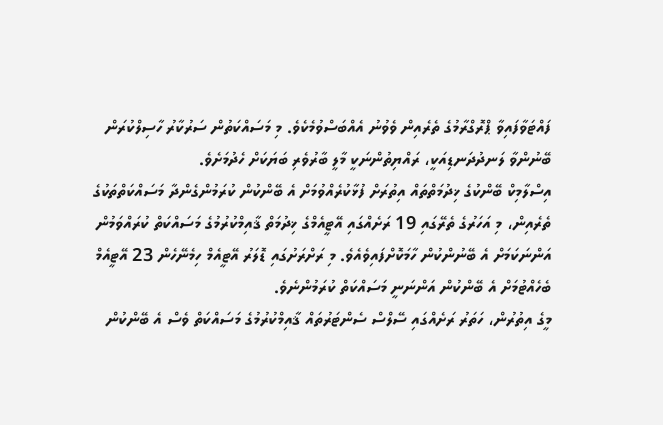ފައްޓަވާފައިވާ ޕްރޮގްރާމުގެ ތެރެއިން ވެވުނު އެއްބަސްވުމެކެވެ. މި މަސައްކަތުން ސަރުކާރު ހާސިލްކުރަން ބޭނުންވާ ލަނދުދަނޑިއަކީ، ރައްޔިތުންނަކީ މާލީ ބާރުވެރި ބަޔަކަށް ހެދުމަށެވެ.
އިސްލާމިކް ބޭންކުގެ ޚިދުމަތްތައް އިތުރަށް ފުޅާކުރެއްވުމަށް އެ ބޭންކުން ކުރަމުންގެންދާ މަސައްކަތްތަކުގެ ތެރެއިން، މި އަހަރުގެ ތެރޭގައި 19 ރަށެއްގައި އޭޓީއެމްގެ ޚިދުމަތް ޤާއިމްކުރުމުގެ މަސައްކަތް ކުރައްވަމުން އަންނަކަމަށް އެ ބޭނުންކުން ހާމަކޮށްފައިވެއެވެ. މި ރަށްރަށުގައި ޑޮލަރު އޭޓީއެމް ހިމެނޭހެން 23 އޭޓީއެމް ބެހެއްޓުމަށް އެ ބޭންކުން އަންނަނީ މަސައްކަތް ކުރަމުންނެވެ.
މީގެ އިތުރުން، ހަތަރު ރަށެއްގައި ސޭލްސް ސެންޓަރުތައް ޤާއިމްކުރުމުގެ މަސައްކަތް ވެސް އެ ބޭންކުން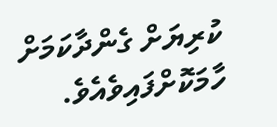ކުރިޔަށް ގެންދާކަމަށް ހާމަކޮށްފައިވެއެވެ.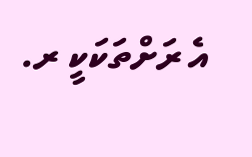އެ ރަށްތަކަކީ ރ.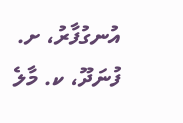އުނގުފާރު، ށ. ފުނަދޫ، ކ. މާލެ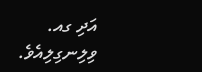އަދި ގއ. ވިލިނގިލިއެވެ.